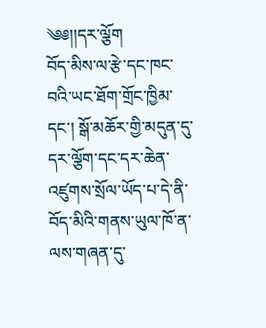༄༅།།དར་ལྕོག
བོད་མིས་ལ་རྩེ་དང་ཁང་བའི་ཡང་ཐོག་གྲོང་ཁྱིམ་དང་། སྒོ་མཆོར་གྱི་མདུན་དུ་དར་ལྕོག་དང་དར་ཆེན་འཛུགས་སྲོལ་ཡོད་པ་དེ་ནི་བོད་མིའི་གནས་ཡུལ་ཁོ་ན་ལས་གཞན་དུ་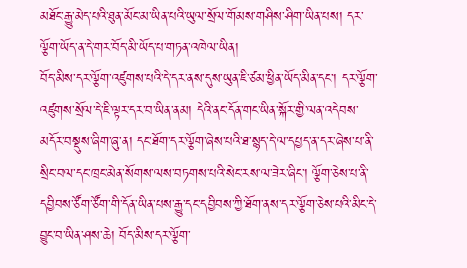མཐོང་རྒྱུ་མེད་པའི་ཐུན་མོང་མ་ཡིན་པའི་ཡུལ་སྲོལ་གོམས་གཤིས་ཤིག་ཡིན་པས། དར་ལྕོག་ཡོད་ན་དེ་གར་བོད་མི་ཡོད་པ་གཏན་འཁེལ་ཡིན།
བོད་མིས་དར་ལྕོག་འཛུགས་པའི་དེ་དར་ནས་དུས་ཡུན་ཇི་ཙམ་ཕྱིན་ཡོད་མིན་དང་། དར་ལྕོག་འཛུགས་སྲོལ་དེ་ཇི་ལྟར་དར་བ་ཡིན་ནམ། དེའི་ནང་དོན་གང་ཡིན་སྐོར་གྱི་ལན་འདེབས་མདོར་བསྡུས་ཞིག་ཞུ་ན། དང་ཐོག་དར་ལྕོག་ཞེས་པའི་ཐ་སྙད་དེ་ལ་དཔྱད་ན་དར་ཞེས་པ་ནི་སྲིང་བལ་དང་ཁྲང་མེན་སོགས་ལས་བཏགས་པའི་སེང་རས་ལ་ཟེར་ཞིང་། ལྕོག་ཅེས་པ་ནི་དབྱིབས་ཙོག་ཙོག་གི་དོན་ཡིན་པས་རྒྱུ་དང་དབྱིབས་ཀྱི་ཐོག་ནས་དར་ལྕོག་ཅེས་པའི་མིང་དེ་བྱུང་བ་ཡིན་ཤས་ཆེ། བོད་མིས་དར་ལྕོག་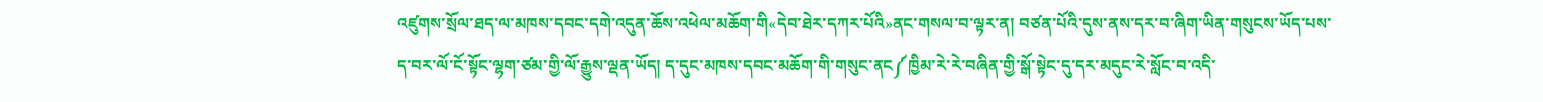འཛུགས་སྲོལ་ཐད་ལ་མཁས་དབང་དགེ་འདུན་ཆོས་འཕེལ་མཆོག་གི«དེབ་ཐེར་དཀར་པོའི»ནང་གསལ་བ་ལྟར་ན། བཙན་པོའི་དུས་ནས་དར་བ་ཞིག་ཡིན་གསུངས་ཡོད་པས་ད་བར་ལོ་ངོ་སྟོང་ལྷག་ཙམ་གྱི་ལོ་རྒྱུས་ལྡན་ཡོད། ད་དུང་མཁས་དབང་མཆོག་གི་གསུང་ནང༼ཁྱིམ་རེ་རེ་བཞིན་གྱི་སྒོ་སྟེང་དུ་དར་མདུང་རེ་སློང་བ་འདི་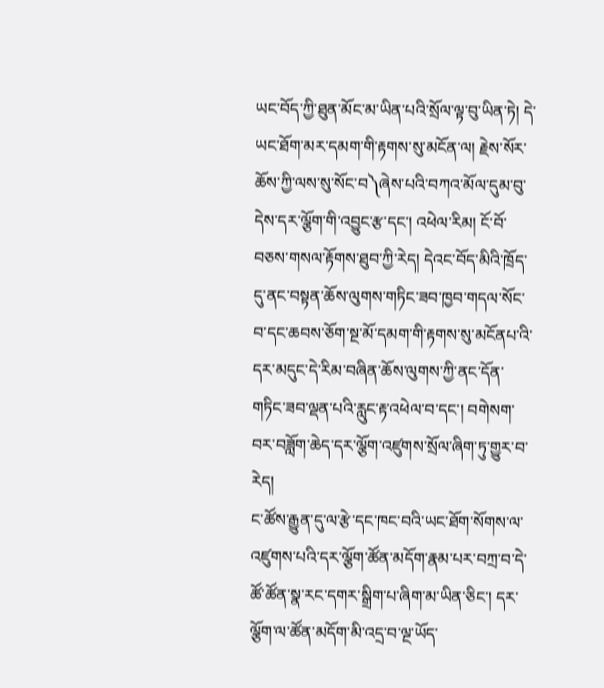ཡང་བོད་ཀྱི་ཐུན་མོང་མ་ཡིན་པའི་སྲོལ་ལྟ་བུ་ཡིན་ཏེ། དེ་ཡང་ཐོག་མར་དམག་གི་རྟགས་སུ་མངོན་ལ། རྗེས་སོར་ཆོས་ཀྱི་ལས་སུ་སོང་བ༽ཞེས་པའི་བཀའ་མོལ་དུམ་བུ་དེས་དར་ལྕོག་གི་འབྱུང་རྩ་དང་། འཕེལ་རིམ། ངོ་བོ་བཅས་གསལ་རྟོགས་ཐུབ་ཀྱི་རེད། དེའང་བོད་མིའི་ཁྲོད་དུ་ནང་བསྟན་ཆོས་ལུགས་གཏིང་ཟབ་ཁྱབ་གདལ་སོང་བ་དང་ཆབས་ཅོག་སྔ་མོ་དམག་གི་རྟགས་སུ་མངོནཔ་འི་དར་མདུང་དེ་རིམ་བཞིན་ཆོས་ལུགས་ཀྱི་ནང་དོན་གཏིང་ཟབ་ལྡན་པའི་རླུང་རྟ་འཕེལ་བ་དང་། བགེསག་བར་བཟློག་ཆེད་དར་ལྕོག་འཛུགས་སྲོལ་ཞིག་ཏུ་གྱུར་བ་རེད།
ང་ཚོས་རྒྱུན་དུ་ལ་རྩེ་དང་ཁང་བའི་ཡང་ཐོག་སོགས་ལ་འཛུགས་པའི་དར་ལྕོག་ཚོན་མདོག་རྣམ་པར་བཀྲ་བ་དེ་ཚོ་ཚོན་སྣ་རང་དགར་སྒྲིག་པ་ཞིག་མ་ཡིན་ཅིང་། དར་ལྕོག་ལ་ཚོན་མདོག་མི་འདྲ་བ་ལྔ་ཡོད་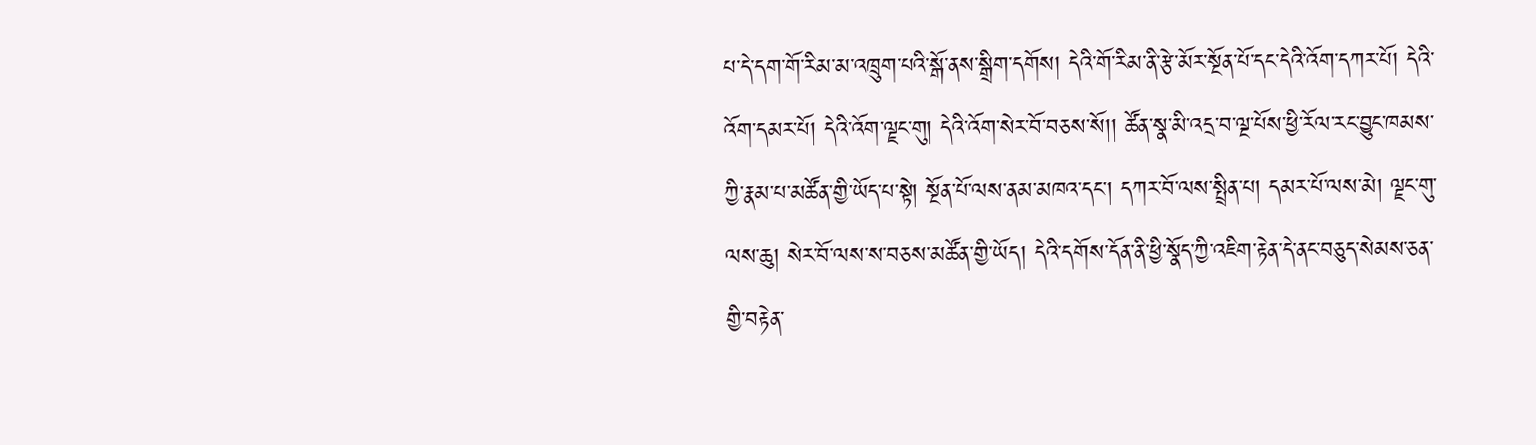པ་དེ་དག་གོ་རིམ་མ་འཁྲུག་པའི་སྒོ་ནས་སྒྲིག་དགོས། དེའི་གོ་རིམ་ནི་རྩེ་མོར་སྔོན་པོ་དང་དེའི་འོག་དཀར་པོ། དེའི་འོག་དམར་པོ། དེའི་འོག་ལྗང་གུ། དེའི་འོག་སེར་བོ་བཅས་སོ།། ཚོན་སྣ་མི་འདྲ་བ་ལྔ་པོས་ཕྱི་རོལ་རང་བྱུང་ཁམས་ཀྱི་རྣམ་པ་མཚོན་གྱི་ཡོད་པ་སྟེ། སྔོན་པོ་ལས་ནམ་མཁའ་དང་། དཀར་བོ་ལས་སྤྲིན་པ། དམར་པོ་ལས་མེ། ལྗང་གུ་ལས་ཆུ། སེར་བོ་ལས་ས་བཅས་མཚོན་གྱི་ཡོད། དེའི་དགོས་དོན་ནི་ཕྱི་སྣོད་ཀྱི་འཇིག་རྟེན་དེ་ནང་བཅུད་སེམས་ཅན་གྱི་བརྟེན་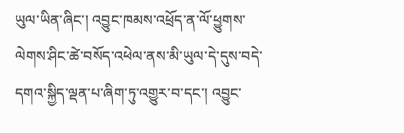ཡུལ་ཡིན་ཞིང་། འབྱུང་ཁམས་འཕྲོད་ན་ལོ་ཕྱུགས་ལེགས་ཤིང་ཚེ་བསོད་འཕེལ་ནས་མི་ཡུལ་དེ་དུས་བདེ་དགའ་སྐྱིད་ལྡན་པ་ཞིག་ཏུ་འགྱུར་བ་དང་། འབྱུང་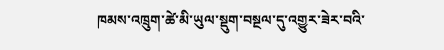ཁམས་འཁྲུག་ཚེ་མི་ཡུལ་སྡུག་བསྔལ་དུ་འགྱུར་ཟེར་བའི་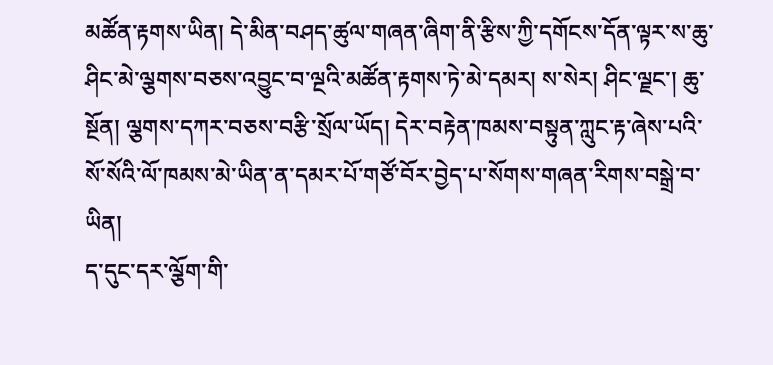མཚོན་རྟགས་ཡིན། དེ་མིན་བཤད་ཚུལ་གཞན་ཞིག་ནི་རྩིས་ཀྱི་དགོངས་དོན་ལྟར་ས་ཆུ་ཤིང་མེ་ལྕགས་བཅས་འབྱུང་བ་ལྔའི་མཚོན་རྟགས་ཏེ་མེ་དམར། ས་སེར། ཤིང་ལྗང་། ཆུ་སྔོན། ལྕགས་དཀར་བཅས་བརྩི་སྲོལ་ཡོད། དེར་བརྟེན་ཁམས་བསྟུན་ཀླུང་རྟ་ཞེས་པའི་སོ་སོའི་ལོ་ཁམས་མེ་ཡིན་ན་དམར་པོ་གཙོ་བོར་བྱེད་པ་སོགས་གཞན་རིགས་བསྒྲེ་བ་ཡིན།
ད་དུང་དར་ལྕོག་གི་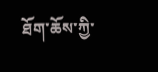ཐོག་ཆོས་ཀྱི་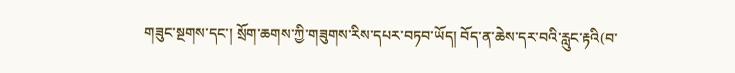གཟུང་སྔགས་དང་། སྲོག་ཆགས་ཀྱི་གཟུགས་རིས་དཔར་བཏབ་ཡོད། བོད་ན་ཆེས་དར་བའི་རླུང་རྟའི(བ་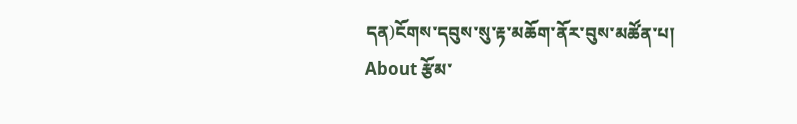དན)ངོགས་དབུས་སུ་རྟ་མཆོག་ནོར་བུས་མཚོན་པ།
About རྩོམ་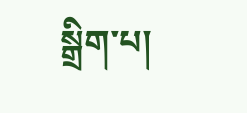སྒྲིག་པ།